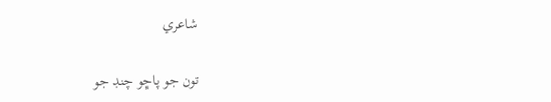شاعري

تون جو پاڇو چنڊ جو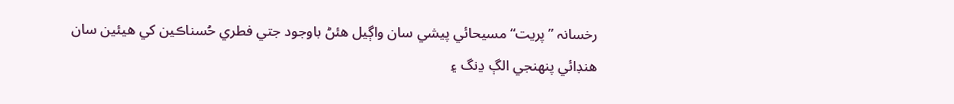رخسانہ ”پريت“ مسيحائي پيشي سان واڳيل هئڻ باوجود جتي فطري حُسناڪين کي هيئين سان هنڊائي پنھنجي الڳ ڍنگ ۽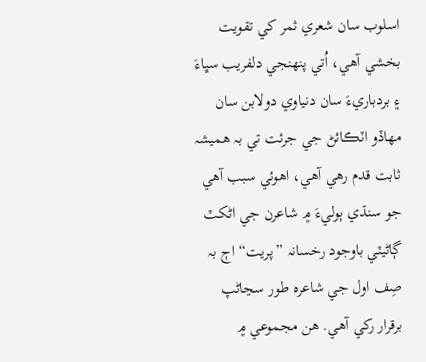اسلوب سان شعري ثمر کي تقويت بخشي آهي، اُتي پنھنجي دلفريب سڀاءَ ۽ بردباريءَ سان دنياوي دولابن سان مھاڏو اٽڪائڻ جي جرئت تي بہ هميشہ ثابت قدم رهي آهي، اهوئي سبب آهي جو سنڌي ٻوليءَ ۾ شاعرن جي اڻکٽ ڳاڻيٽي باوجود رخسانہ ”پريت“ اڄ بہ صِف اول جي شاعرہ طور سڃاڻپ برقرار رکي آهي. ھن مجموعي ۾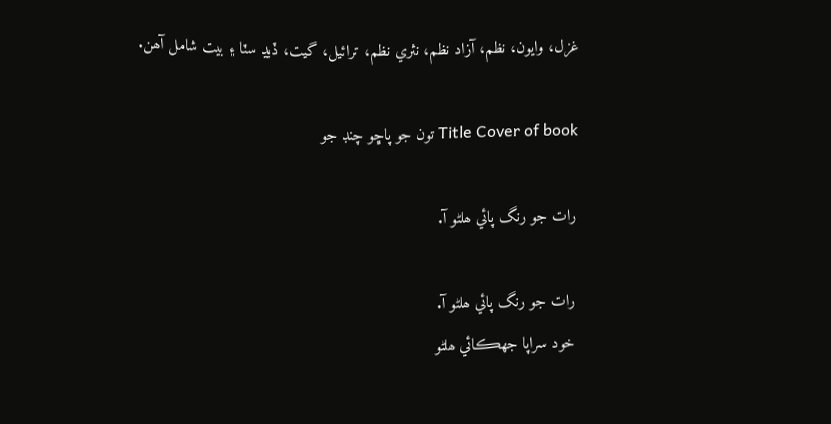غزل، وايون، نظم، آزاد نظم، نثري نظم، ترائيل، گيت، ڏيڍ سٽا ۽ بيت شامل آھن.

Title Cover of book تون جو پاڇو چنڊ جو

رات جو رنگ پائي ھلڻو آ.

رات جو رنگ پائي ھلڻو آ.
خود سراپا جهڪائي ھلڻو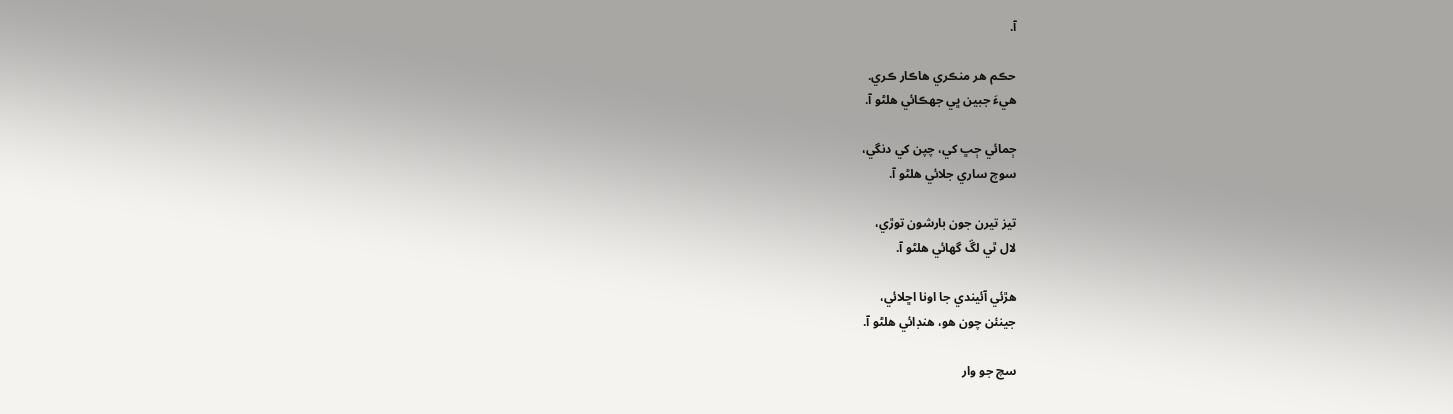آ.

حڪم ھر منڪري ھاڪار ڪري.
ھيءَ جبين ڀي جهڪائي ھلڻو آ.

ڄمائي ڄڀ کي، چپن کي دنگي،
سوچ ساري جلائي ھلڻو آ.

تيز تيرن جون بارشون توڙي،
لال ٿي لڱ گهائي ھلڻو آ.

ھڙئي آئيندي جا اونا اڇلائي،
جينئن چون ھو، ھنڊائي ھلڻو آ.

سچ جو وار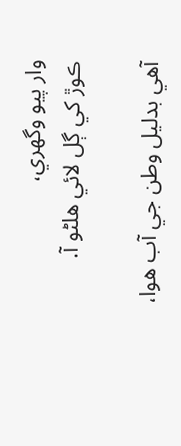وار پيو وگهري،
ڪوڙ کي ڳل لائي ھلڻو آ.

آھي بدليل وطن جي آب ھوا،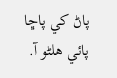پاڻ کي پاڇا پائي ھلڻو آ.